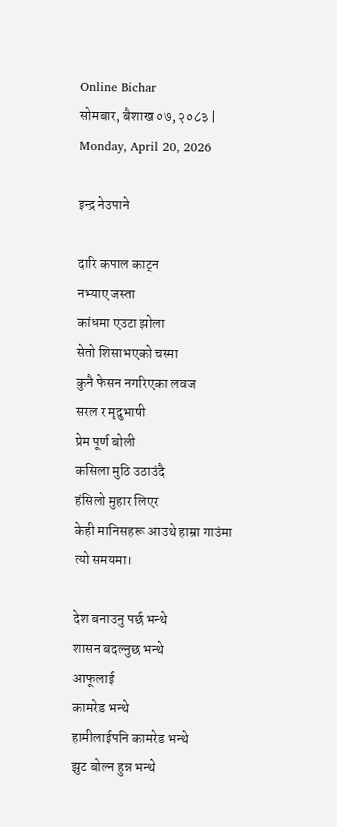Online Bichar
सोमबार, बैशाख ०७, २०८३ | Monday, April 20, 2026

इन्द्र नेउपाने

दारि कपाल काट्न
नभ्याए जस्ता
कांधमा एउटा झोला
सेतो शिसाभएको चस्मा
कुनै फेसन नगरिएका लवज
सरल र मृदुभाषी
प्रेम पूर्ण बोली
कसिला मुठि उठाउंदै
हंसिलो मुहार लिएर
केही मानिसहरू आउथे हाम्रा गाउंमा
त्यो समयमा।

देश बनाउनु पर्छ भन्थे
शासन बदल्नुछ भन्थे
आफूलाई
कामरेड भन्थे
हामीलाईपनि कामरेड भन्थे
झुट बोल्न हुन्न भन्थे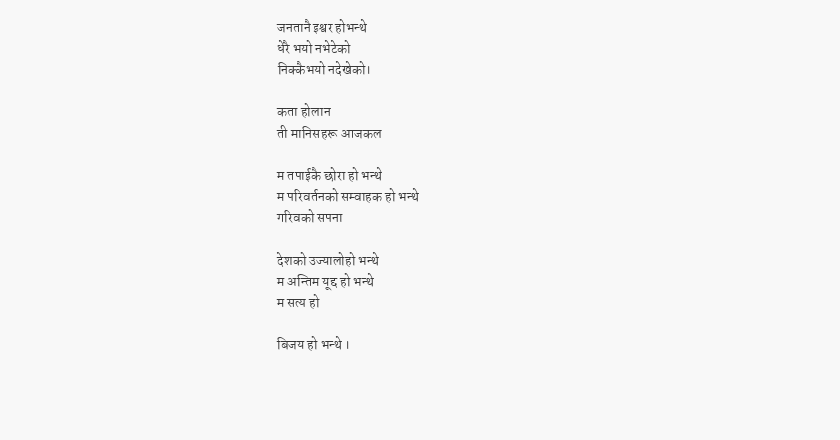जनतानै इश्वर होभन्थे
धेरै भयो नभेटेको
निक्कैभयो नदेखेको।

कता होलान
ती मानिसहरू आजकल

म तपाईकै छोरा हो भन्थे
म परिवर्तनको सम्वाहक हो भन्थे
गरिवको सपना

देशको उज्यालोहो भन्थे
म अन्तिम यूद्द हो भन्थे
म सत्य हो

बिजय हो भन्थे ।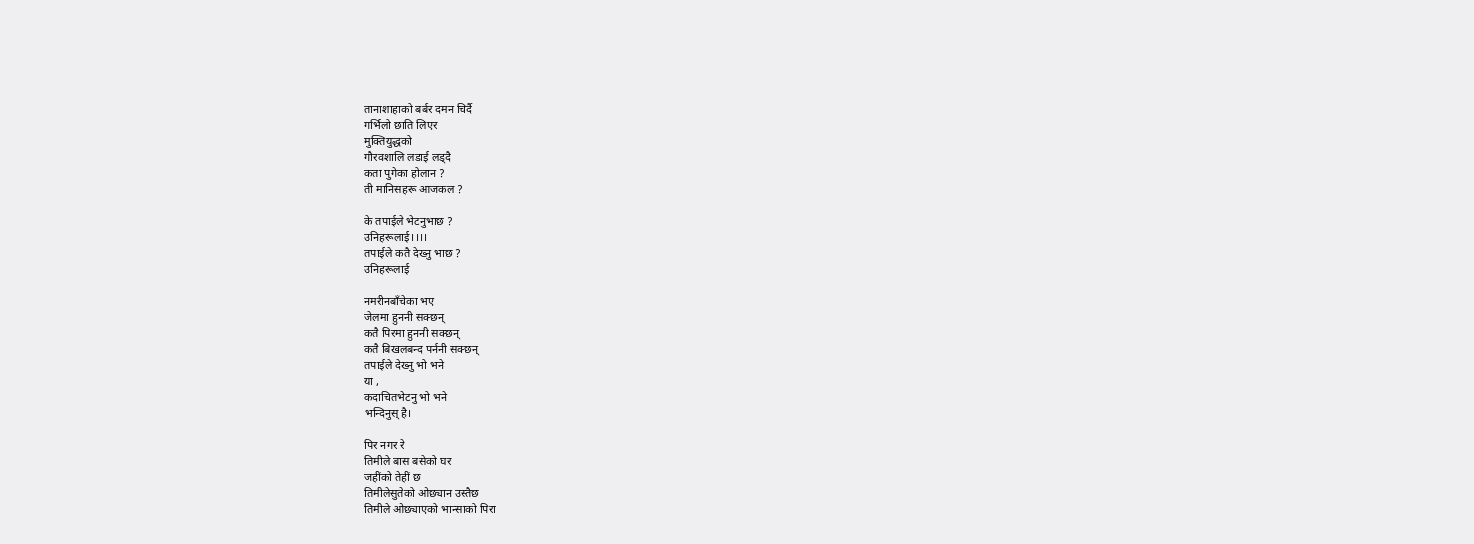तानाशाहाको बर्बर दमन चिर्दै
गर्भिलो छाति लिएर
मुक्तियुद्धको
गौरवशालि लडाई लड्दै
कता पुगेका होलान ?
ती मानिसहरू आजकल ?

के तपाईले भेटनुभाछ ?
उनिहरूलाई।।।।
तपाईले कतै देख्नु भाछ ?
उनिहरूलाई

नमरीनबाँचेका भए
जेलमा हुननी सक्छन्
कतै पिरमा हुननी सक्छन्
कतै बिखलबन्द पर्ननी सक्छन्
तपाईले देख्नु भो भने
या ,
कदाचितभेटनु भो भने
भन्दिनुस् है।

पिर नगर रे
तिमीले बास बसेको घर
जहींको तेहीं छ
तिमीलेसुतेको ओछ्यान उस्तैछ
तिमीले ओछ्याएको भान्साको पिरा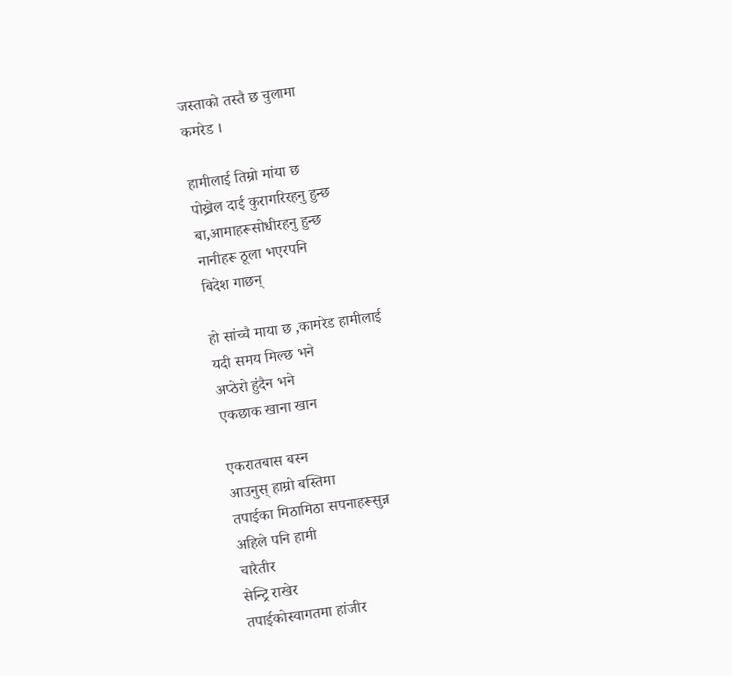जस्ताको तस्तै छ चुलामा
कमरेड ।

हामीलाई तिम्रो मांया छ
पोख्रेल दाई कुरागरिरहनु हुन्छ
बा,आमाहरूसोधीरहनु हुन्छ
नानीहरू ठूला भएरपनि
बिदेश गाछन्

हो सांच्चै माया छ ,कामरेड हामीलाई
यदी समय मिल्छ भने
अप्ठेरो हुंदैन भने
एकछाक खाना खान

एकरातबास बस्न
आउनुस् हाम्रो बस्तिमा
तपाईका मिठामिठा सपनाहरूसुन्न
अहिले पनि हामी
चारैतीर
सेन्ट्रि राखेर
तपाईकोस्वागतमा हांजीर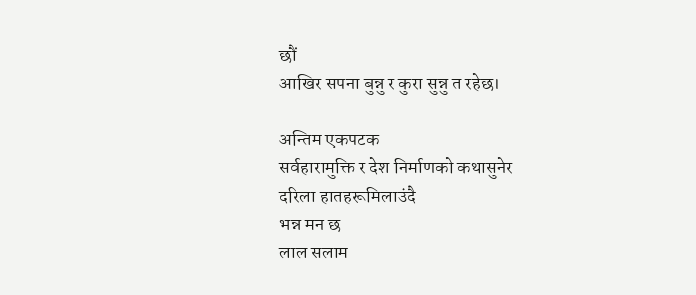छौं
आखिर सपना बुन्नु र कुरा सुन्नु त रहेछ।

अन्तिम एकपटक
सर्वहारामुक्ति र देश निर्माणको कथासुनेर
दरिला हातहरूमिलाउंदै
भन्न मन छ
लाल सलाम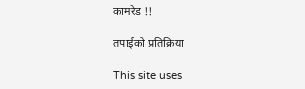कामरेड !!

तपाईको प्रतिक्रिया

This site uses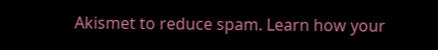Akismet to reduce spam. Learn how your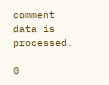comment data is processed.

0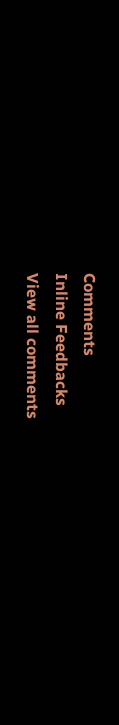Comments
Inline Feedbacks
View all comments